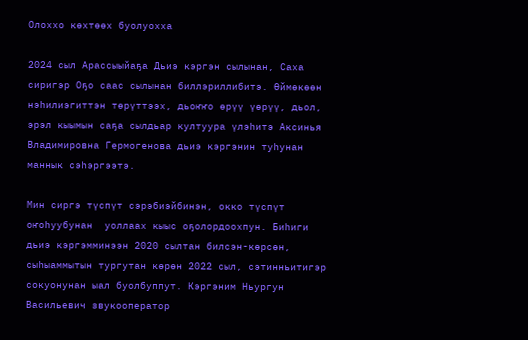Олоххо көхтөөх буолуохха

2024 сыл Арассыыйаҕа Дьиэ кэргэн сылынан, Саха сиригэр Оҕо саас сылынан биллэриллибитэ. Өймөкөөн нэһилиэгиттэн төрүттээх, дьоҥҥо өрүү үөрүү, дьол, эрэл кыымын саҕа сылдьар култуура үлэһитэ Аксинья Владимировна Гермогенова дьиэ кэргэнин туһунан маннык сэһэргээтэ.

Мин сиргэ түспүт сэрэбиэйбинэн, окко түспүт оҥоһуубунан  уоллаах кыыс оҕолордоохпун. Биһиги дьиэ кэргэмминээн 2020 сылтан билсэн-көрсөн, сыһыаммытын тургутан көрөн 2022 сыл, сэтинньитигэр сокуонунан ыал буолбуппут. Кэргэним Ньургун Васильевич звукооператор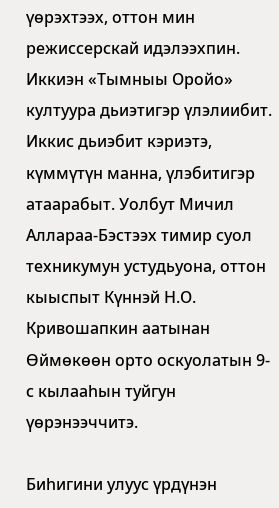үөрэхтээх, оттон мин режиссерскай идэлээхпин. Иккиэн «Тымныы Оройо» култуура дьиэтигэр үлэлиибит. Иккис дьиэбит кэриэтэ, күммүтүн манна, үлэбитигэр атаарабыт. Уолбут Мичил Аллараа-Бэстээх тимир суол техникумун устудьуона, оттон кыыспыт Күннэй Н.О. Кривошапкин аатынан Өймөкөөн орто оскуолатын 9-с кылааһын туйгун үөрэнээччитэ.

Биһигини улуус үрдүнэн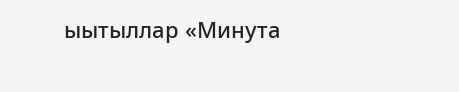ыытыллар «Минута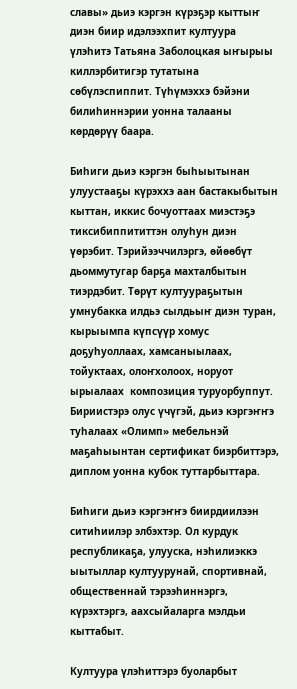славы» дьиэ кэргэн күрэҕэр кыттыҥ диэн биир идэлээхпит култуура үлэһитэ Татьяна Заболоцкая ыҥырыы киллэрбитигэр тутатына сөбүлэспиппит. Түһүмэххэ бэйэни билиһиннэрии уонна талааны көрдөрүү баара.

Биһиги дьиэ кэргэн быһыытынан улуустааҕы күрэххэ аан бастакыбытын кыттан, иккис бочуоттаах миэстэҕэ тиксибиппититтэн олуһун диэн үөрэбит. Тэрийээччилэргэ, өйөөбүт дьоммутугар барҕа махталбытын тиэрдэбит. Төрүт култуураҕытын умнубакка илдьэ сылдьыҥ диэн туран, кырыымпа күпсүүр хомус доҕуһуоллаах, хамсаныылаах, тойуктаах, олоҥхолоох, норуот ырыалаах  композиция туруорбуппут. Бириистэрэ олус үчүгэй, дьиэ кэргэҥҥэ туһалаах «Олимп» мебельнэй маҕаһыынтан сертификат биэрбиттэрэ, диплом уонна кубок туттарбыттара.

Биһиги дьиэ кэргэҥҥэ биирдиилээн ситиһиилэр элбэхтэр. Ол курдук республикаҕа, улууска, нэһилиэккэ ыытыллар култуурунай, спортивнай, общественнай тэрээһиннэргэ, күрэхтэргэ, аахсыйаларга мэлдьи кыттабыт.

Култуура үлэһиттэрэ буоларбыт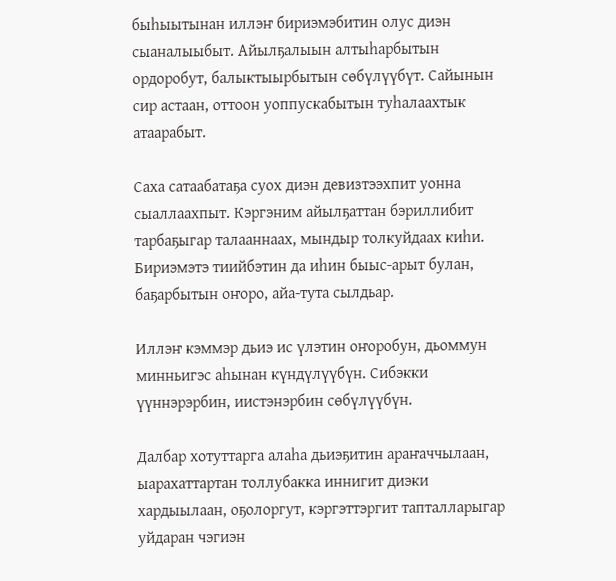быһыытынан иллэҥ бириэмэбитин олус диэн сыаналыыбыт. Айылҕалыын алтыһарбытын ордоробут, балыктыырбытын сөбүлүүбүт. Сайынын сир астаан, оттоон уоппускабытын туһалаахтык атаарабыт.

Саха сатаабатаҕа суох диэн девизтээхпит уонна сыаллаахпыт. Кэргэним айылҕаттан бэриллибит тарбаҕыгар талааннаах, мындыр толкуйдаах киһи. Бириэмэтэ тиийбэтин да иһин быыс-арыт булан, баҕарбытын оҥоро, айа-тута сылдьар.

Иллэҥ кэммэр дьиэ ис үлэтин оҥоробун, дьоммун минньигэс аһынан күндүлүүбүн. Сибэкки үүннэрэрбин, иистэнэрбин сөбүлүүбүн.

Далбар хотуттарга алаһа дьиэҕитин араҥаччылаан, ыарахаттартан толлубакка иннигит диэки хардыылаан, оҕолоргут, кэргэттэргит тапталларыгар уйдаран чэгиэн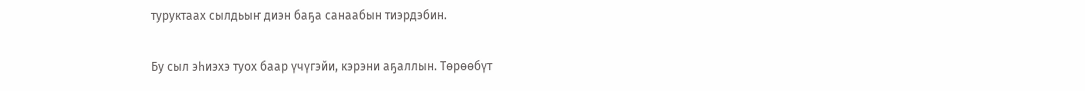туруктаах сылдьыҥ диэн баҕа санаабын тиэрдэбин.

Бу сыл эһиэхэ туох баар үчүгэйи, кэрэни аҕаллын. Төрөөбүт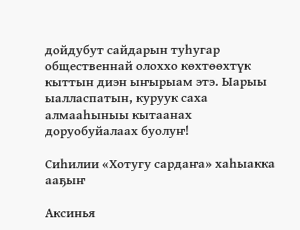дойдубут сайдарын туһугар общественнай олоххо көхтөөхтүк кыттын диэн ыҥырыам этэ. Ыарыы ыалласпатын, куруук саха алмааһыныы кытаанах доруобуйалаах буолуҥ!

Сиһилии «Хотугу сардаҥа» хаһыакка ааҕыҥ

Аксинья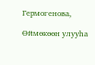Гермогенова,

Өймөкөөн улууһа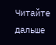Читайте дальше